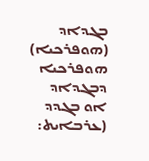ܒܓܕܐܕ (ܗܘܦܪܟܝܐ)
ܗܘܦܪܟܝܐ ܕܒܓܕܐܕ ܐܘ ܒܓܕܕ (ܥܪܒܐܝܬ: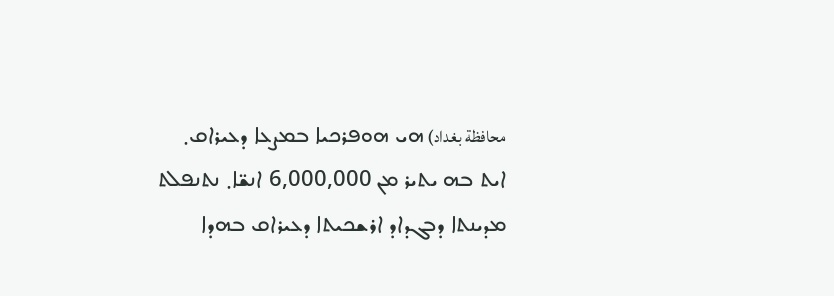محافظة بغداد) ܗܝ ܗܘܦܪܟܝܐ ܒܡܨܥܐ ܕܥܝܪܐܩ܂ ܐܝܬ ܒܗ ܝܬܝܪ ܡܢ 6,000,000 ܐܢܫ̈ܐ܂ ܢܬܢܦܠܬ ܡܕܝܢܬܐ ܕܒܓܕܐܕ ܐܪܫܟܝܬܐ ܕܥܝܪܐܩ ܒܗܕܐ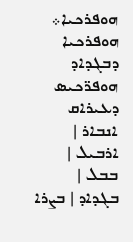ܗܘܦܪܟܝܐ܀
ܗܘܦܪܟܝܐ ܕܒܓܕܐܕ
ܗܘܦܪ̈ܟܝܣ ܕܥܝܪܐܩ
ܐܢܒܐܪ | ܐܪܒܝܠ | ܒܒܠ | ܒܓܕܐܕ | ܒܨܪܐ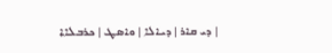| ܕܝ ܩܐܪ | ܕܝܐܠܐ | ܘܐܣܛ | ܟܪܒܠܐܐ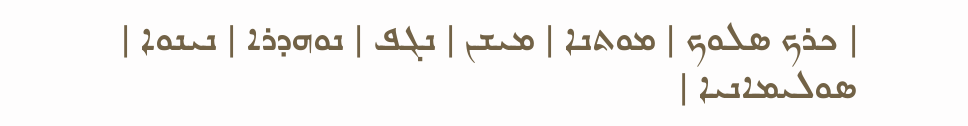| ܟܪܟ ܣܠܘܟ | ܡܘܬܢܐ | ܡܝܫܢ | ܢܓܦ | ܢܘܗܕܪܐ | ܢܝܢܘܐ | ܣܘܠܝܡܐܢܝܐ |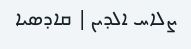ܨܠܐܚ ܐܠܕܝܢ | ܩܐܕܣܝܐ